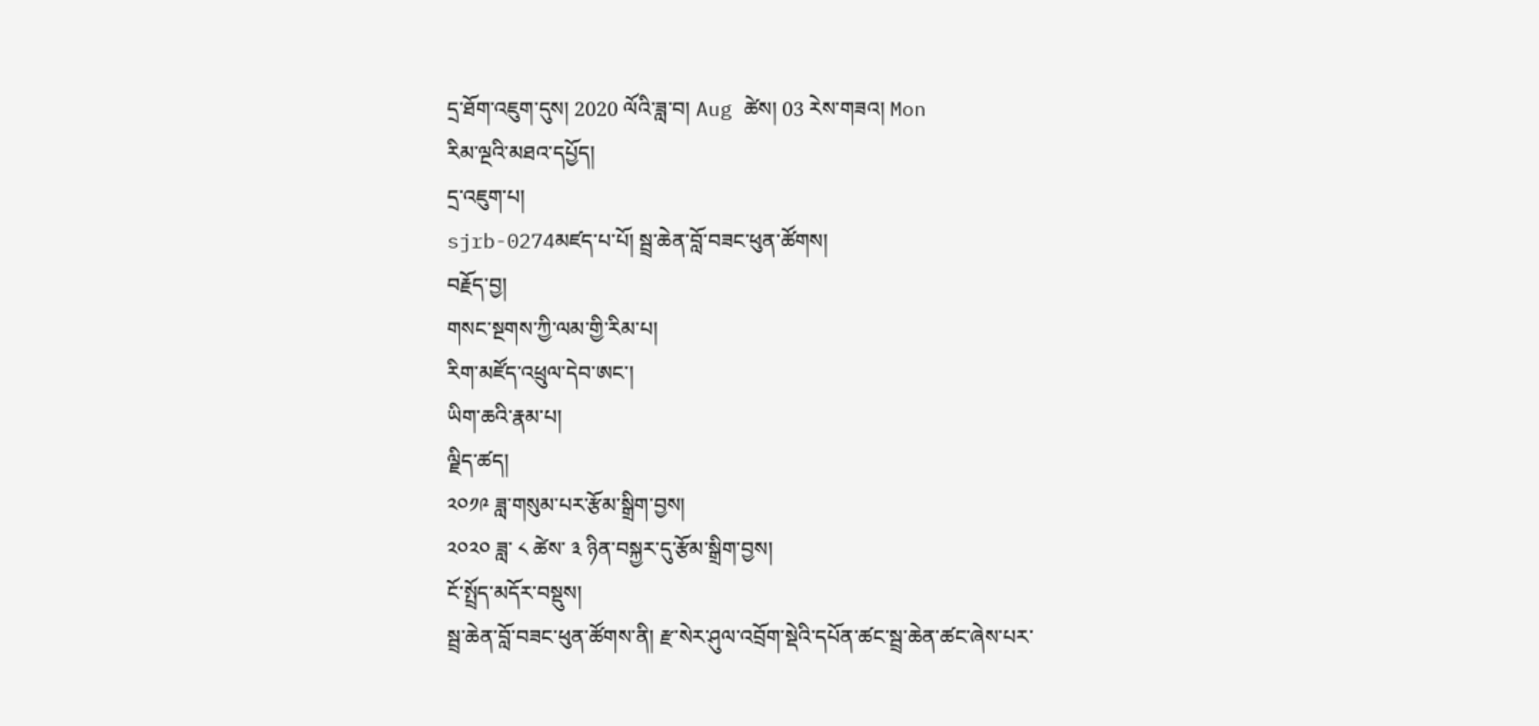དྲ་ཐོག་འཇུག་དུས། 2020 ལོའི་ཟླ་བ། Aug ཚེས། 03 རེས་གཟའ། Mon
རིམ་ལྔའི་མཐའ་དཔྱོད།
དྲ་འཇུག་པ།
sjrb-0274མཛད་པ་པོ། སྦྲ་ཆེན་བློ་བཟང་ཕུན་ཚོགས།
བརྗོད་བྱ།
གསང་སྔགས་ཀྱི་ལམ་གྱི་རིམ་པ།
རིག་མཛོད་འཕྲུལ་དེབ་ཨང་།
ཡིག་ཆའི་རྣམ་པ།
ལྗིད་ཚད།
༢༠༡༩ ཟླ་གསུམ་པར་རྩོམ་སྒྲིག་བྱས།
༢༠༢༠ ཟླ་ ༨ ཚེས་ ༣ ཉིན་བསྐྱར་དུ་རྩོམ་སྒྲིག་བྱས།
ངོ་སྤྲོད་མདོར་བསྡུས།
སྦྲ་ཆེན་བློ་བཟང་ཕུན་ཚོགས་ནི། རྫ་སེར་ཤུལ་འབྲོག་སྡེའི་དཔོན་ཚང་སྦྲ་ཆེན་ཚང་ཞེས་པར་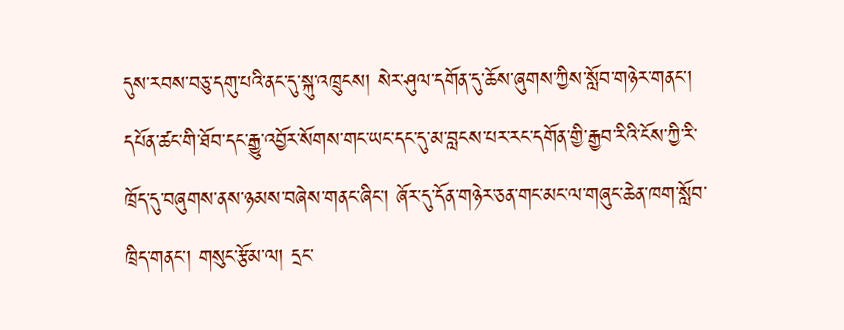དུས་རབས་བཅུ་དགུ་པའི་ནང་དུ་སྐུ་འཁྲུངས། སེར་ཤུལ་དགོན་དུ་ཆོས་ཞུགས་ཀྱིས་སློབ་གཉེར་གནང་། དཔོན་ཚང་གི་ཐོབ་དང་རྒྱུ་འབྱོར་སོགས་གང་ཡང་དང་དུ་མ་བླངས་པར་རང་དགོན་གྱི་རྒྱབ་རིའི་ངོས་ཀྱི་རི་ཁྲོད་དུ་བཞུགས་ནས་ཉམས་བཞེས་གནང་ཞིང་། ཞོར་དུ་དོན་གཉེར་ཅན་གང་མང་ལ་གཞུང་ཆེན་ཁག་སློབ་ཁྲིད་གནང་། གསུང་རྩོམ་ལ། དྲང་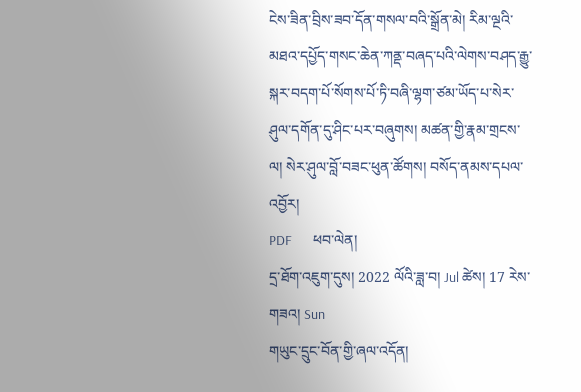ངེས་ཟིན་བྲིས་ཟབ་དོན་གསལ་བའི་སྒྲོན་མེ། རིམ་ལྔའི་མཐའ་དཔྱོད་གསང་ཆེན་ཀནྡ་བཞད་པའི་ལེགས་བཤད་རྒྱུ་སྐར་བདག་པོ་སོགས་པོ་ཏི་བཞི་ལྷག་ཙམ་ཡོད་པ་སེར་ཤུལ་དགོན་དུ་ཤིང་པར་བཞུགས། མཚན་གྱི་རྣམ་གྲངས་ལ། སེར་ཤུལ་བློ་བཟང་ཕུན་ཚོགས། བསོད་ནམས་དཔལ་འབྱོར།
PDF       ཕབ་ལེན།
དྲ་ཐོག་འཇུག་དུས། 2022 ལོའི་ཟླ་བ། Jul ཚེས། 17 རེས་གཟའ། Sun
གཡུང་དྲུང་བོན་གྱི་ཞལ་འདོན།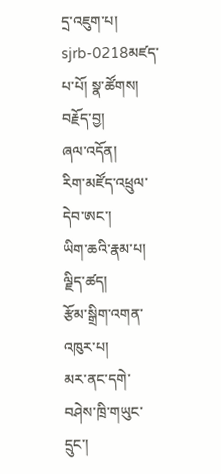དྲ་འཇུག་པ།
sjrb-0218མཛད་པ་པོ། སྣ་ཚོགས།
བརྗོད་བྱ།
ཞལ་འདོན།
རིག་མཛོད་འཕྲུལ་དེབ་ཨང་།
ཡིག་ཆའི་རྣམ་པ།
ལྗིད་ཚད།
རྩོམ་སྒྲིག་འགན་འཁུར་པ།
མར་ནང་དགེ་བཤེས་ཁྲི་གཡུང་དྲུང་།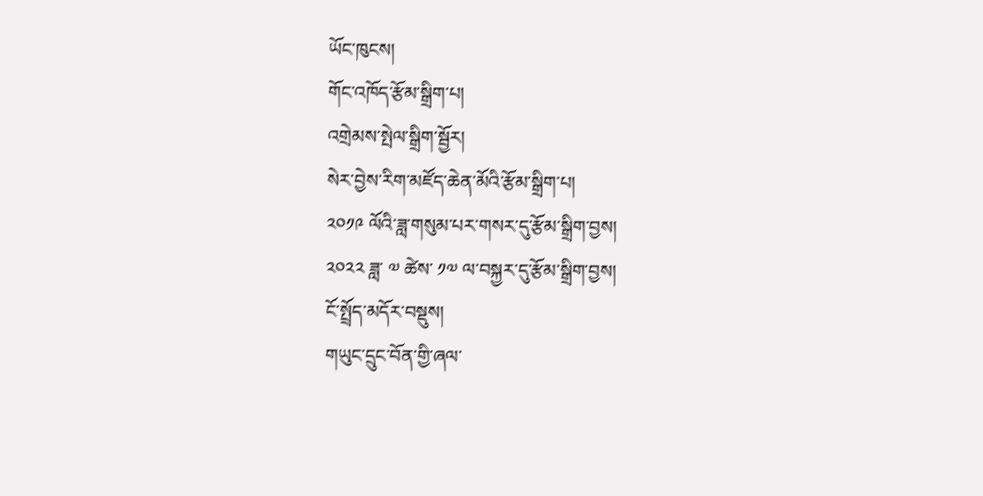ཡོང་ཁུངས།
གོང་འཁོད་རྩོམ་སྒྲིག་པ།
འགྲེམས་སྤེལ་སྒྲིག་སྦྱོར།
སེར་བྱེས་རིག་མཛོད་ཆེན་མོའི་རྩོམ་སྒྲིག་པ།
༢༠༡༩ ལོའི་ཟླ་གསུམ་པར་གསར་དུ་རྩོམ་སྒྲིག་བྱས།
༢༠༢༢ ཟླ་ ༧ ཚེས་ ༡༧ ལ་བསྐྱར་དུ་རྩོམ་སྒྲིག་བྱས།
ངོ་སྤྲོད་མདོར་བསྡུས།
གཡུང་དྲུང་བོན་གྱི་ཞལ་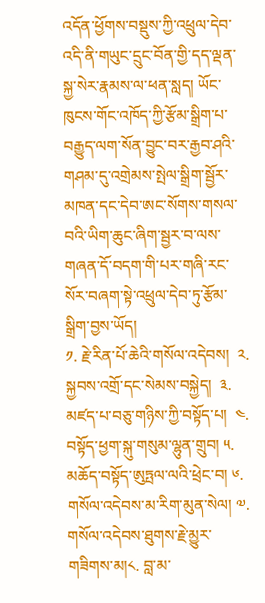འདོན་ཕྱོགས་བསྡུས་ཀྱི་འཕྲུལ་དེབ་འདི་ནི་གཡུང་དྲུང་བོན་གྱི་དད་ལྡན་སྐྱ་སེར་རྣམས་ལ་ཕན་སླད། ཡོང་ཁུངས་གོང་འཁོད་ཀྱི་རྩོམ་སྒྲིག་པ་བརྒྱུད་ལག་སོན་བྱུང་བར་རྒྱབ་ཤའི་གཤམ་དུ་འགྲེམས་སྤེལ་སྒྲིག་སྦྱོར་མཁན་དང་དེབ་ཨང་སོགས་གསལ་བའི་ཡིག་ཆུང་ཞིག་སྦྱར་བ་ལས་གཞན་དོ་བདག་གི་པར་གཞི་རང་སོར་བཞག་སྟེ་འཕྲུལ་དེབ་ཏུ་རྩོམ་སྒྲིག་བྱས་ཡོད།
༡. རྗེ་རིན་པོ་ཆེའི་གསོལ་འདེབས།  ༢. སྐྱབས་འགྲོ་དང་སེམས་བསྐྱེད།  ༣. མཛད་པ་བཅུ་གཉིས་ཀྱི་བསྟོད་པ།  ༤. བསྟོད་ཕྱག་སྐུ་གསུམ་ལྷུན་གྲུབ། ༥. མཆོད་བསྟོད་ཨུཏྤལ་ལའི་ཕྲེང་བ། ༦. གསོལ་འདེབས་མ་རིག་མུན་སེལ། ༧. གསོལ་འདེབས་ཐུགས་རྗེ་མྱུར་གཟིགས་མ།༨. བླ་མ་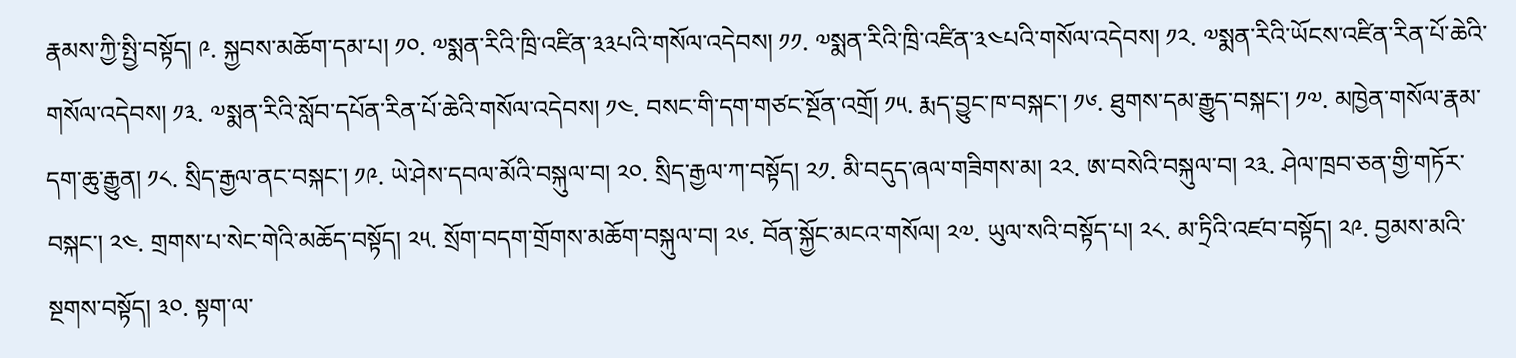རྣམས་ཀྱི་སྤྱི་བསྟོད། ༩. སྐྱབས་མཆོག་དམ་པ། ༡༠. ༧སྨན་རིའི་ཁྲི་འཛིན་༣༣པའི་གསོལ་འདེབས། ༡༡. ༧སྨན་རིའི་ཁྲི་འཛིན་༣༤པའི་གསོལ་འདེབས། ༡༢. ༧སྨན་རིའི་ཡོངས་འཛིན་རིན་པོ་ཆེའི་གསོལ་འདེབས། ༡༣. ༧སྨན་རིའི་སློབ་དཔོན་རིན་པོ་ཆེའི་གསོལ་འདེབས། ༡༤. བསང་གི་དག་གཙང་སྔོན་འགྲོ། ༡༥. རྨད་བྱུང་ཁ་བསྐང་། ༡༦. ཐུགས་དམ་རྒྱུད་བསྐང་། ༡༧. མཁྱེན་གསོལ་རྣམ་དག་ཆུ་རྒྱུན། ༡༨. སྲིད་རྒྱལ་ནང་བསྐང་། ༡༩. ཡེ་ཤེས་དབལ་མོའི་བསྐུལ་བ། ༢༠. སྲིད་རྒྱལ་ཀ་བསྟོད། ༢༡. མི་བདུད་ཞལ་གཟིགས་མ། ༢༢. ཨ་བསེའི་བསྐུལ་བ། ༢༣. ཤེལ་ཁྲབ་ཅན་གྱི་གཏོར་བསྐང་། ༢༤. གྲགས་པ་སེང་གེའི་མཆོད་བསྟོད། ༢༥. སྲོག་བདག་གྲོགས་མཆོག་བསྐུལ་བ། ༢༦. བོན་སྐྱོང་མངའ་གསོལ། ༢༧. ཡུལ་སའི་བསྟོད་པ། ༢༨. མ་ཏྲིའི་འཛབ་བསྟོད། ༢༩. བྱམས་མའི་སྔགས་བསྟོད། ༣༠. སྟག་ལ་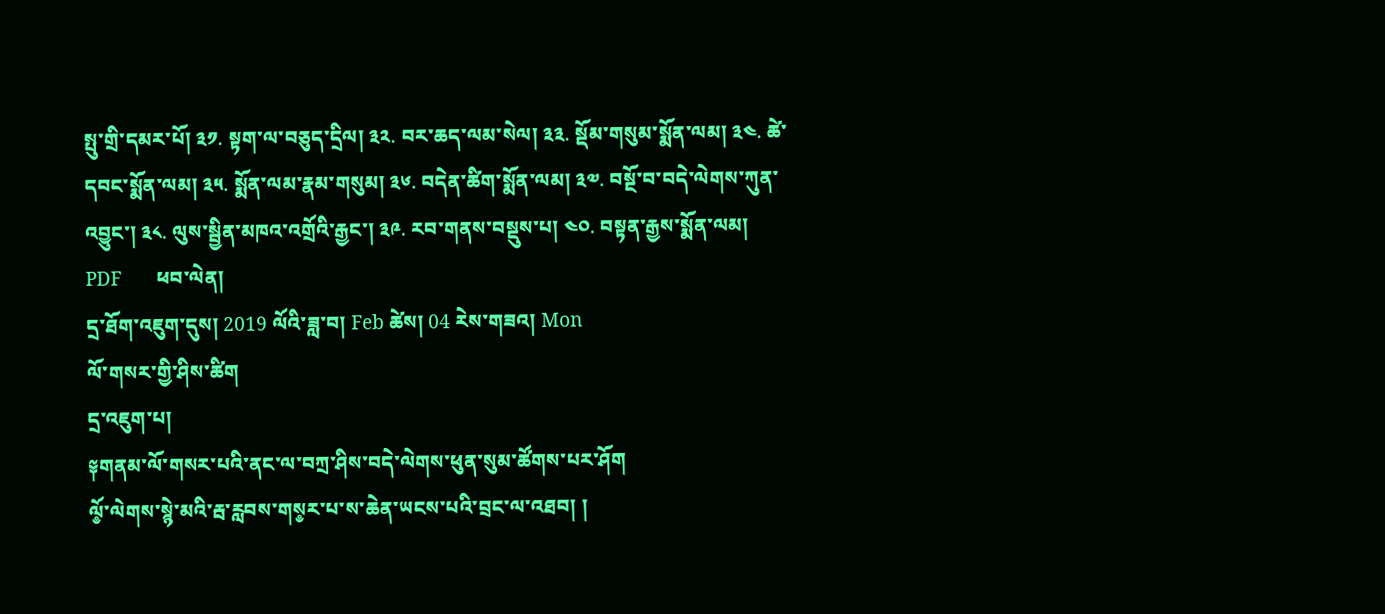སྤུ་གྲི་དམར་པོ། ༣༡. སྟག་ལ་བཅུད་དྲིལ། ༣༢. བར་ཆད་ལམ་སེལ། ༣༣. སྡོམ་གསུམ་སྨོན་ལམ། ༣༤. ཚེ་དབང་སྨོན་ལམ། ༣༥. སྨོན་ལམ་རྣམ་གསུམ། ༣༦. བདེན་ཚིག་སྨོན་ལམ། ༣༧. བསྔོ་བ་བདེ་ལེགས་ཀུན་འབྱུང་། ༣༨. ལུས་སྦྱིན་མཁའ་འགྲོའི་རྒྱང་། ༣༩. རབ་གནས་བསྡུས་པ། ༤༠. བསྟན་རྒྱས་སྨོན་ལམ།
PDF       ཕབ་ལེན།
དྲ་ཐོག་འཇུག་དུས། 2019 ལོའི་ཟླ་བ། Feb ཚེས། 04 རེས་གཟའ། Mon
ལོ་གསར་གྱི་ཤིས་ཚིག
དྲ་འཇུག་པ།
༈གནམ་ལོ་གསར་པའི་ནང་ལ་བཀྲ་ཤིས་བདེ་ལེགས་ཕུན་སུམ་ཚོགས་པར་ཤོག
ལོ༵་ལེགས་སྙེ་མའི་རྦ་རླབས་གས༵ར་པ་ས་ཆེན་ཡངས་པའི་བྲང་ལ་འཐབ། །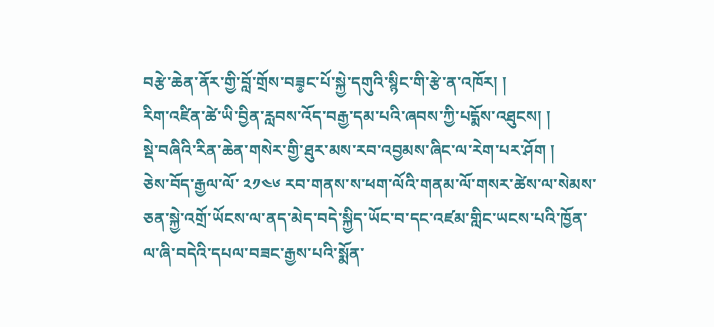བརྩེ་ཆེན་ནོར་གྱི་བློ་གྲོས་བཟ༵ང་པོ་སྐྱེ་དགུའི་སྙིང་གི་རྩེ་ན་འཁོར། །
རིག་འཛིན་ཚེ་ཡི་བྱིན་རླབས་འོད་བརྒྱ་དམ་པའི་ཞབས་ཀྱི་པདྨོས་འཐུངས། །
སྡེ་བཞིའི་རིན་ཆེན་གསེར་གྱི་ཐུར་མས་རབ་འབྱམས་ཞིང་ལ་རེག་པར་ཤོག །
ཅེས་བོད་རྒྱལ་ལོ་ ༢༡༤༦ རབ་གནས་ས་ཕག་ལོའི་གནམ་ལོ་གསར་ཚེས་ལ་སེམས་ཅན་སྐྱེ་འགྲོ་ཡོངས་ལ་ནད་མེད་བདེ་སྐྱིད་ཡོང་བ་དང་འཛམ་གླིང་ཡངས་པའི་ཁྱོན་ལ་ཞི་བདེའི་དཔལ་བཟང་རྒྱས་པའི་སྨོན་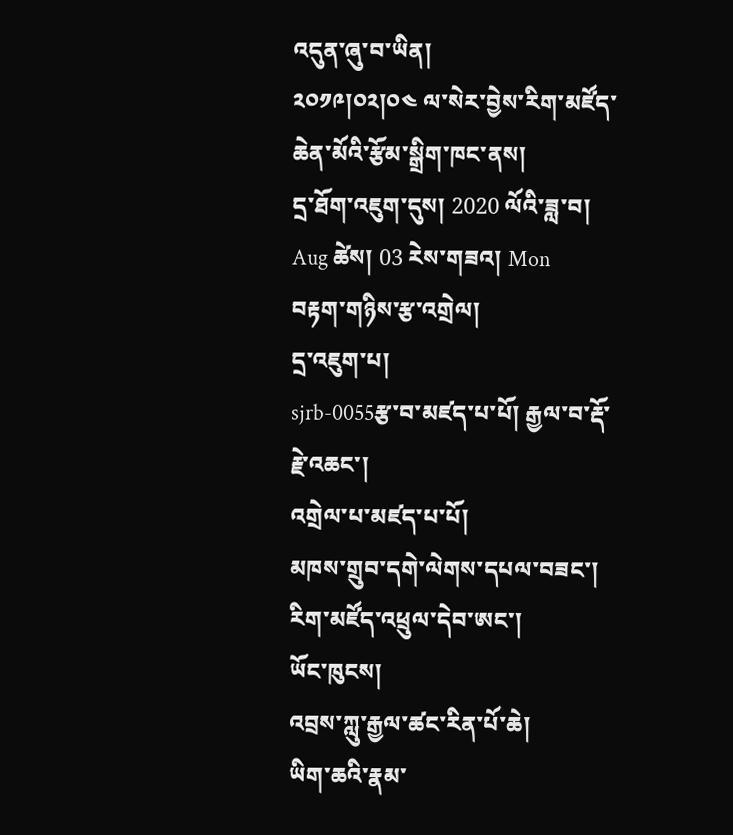འདུན་ཞུ་བ་ཡིན།
༢༠༡༩།༠༢།༠༤ ལ་སེར་བྱེས་རིག་མཛོད་ཆེན་མོའི་རྩོམ་སྒྲིག་ཁང་ནས།
དྲ་ཐོག་འཇུག་དུས། 2020 ལོའི་ཟླ་བ། Aug ཚེས། 03 རེས་གཟའ། Mon
བརྟག་གཉིས་རྩ་འགྲེལ།
དྲ་འཇུག་པ།
sjrb-0055རྩ་བ་མཛད་པ་པོ། རྒྱལ་བ་རྡོ་རྗེ་འཆང་།
འགྲེལ་པ་མཛད་པ་པོ།
མཁས་གྲུབ་དགེ་ལེགས་དཔལ་བཟང་།
རིག་མཛོད་འཕྲུལ་དེབ་ཨང་།
ཡོང་ཁུངས།
འབྲས་ཀླུ་རྒྱལ་ཚང་རིན་པོ་ཆེ།
ཡིག་ཆའི་རྣམ་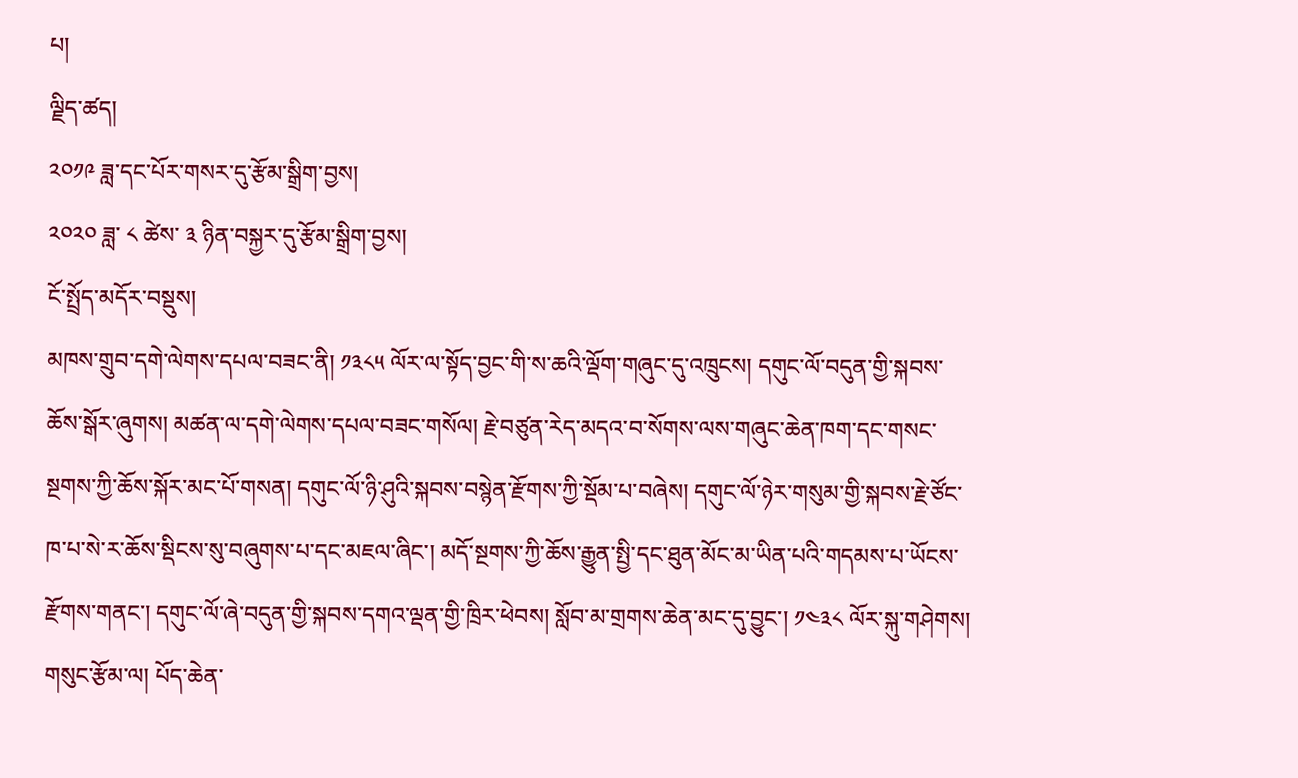པ།
ལྗིད་ཚད།
༢༠༡༩ ཟླ་དང་པོར་གསར་དུ་རྩོམ་སྒྲིག་བྱས།
༢༠༢༠ ཟླ་ ༨ ཚེས་ ༣ ཉིན་བསྐྱར་དུ་རྩོམ་སྒྲིག་བྱས།
ངོ་སྤྲོད་མདོར་བསྡུས།
མཁས་གྲུབ་དགེ་ལེགས་དཔལ་བཟང་ནི། ༡༣༨༥ ལོར་ལ་སྟོད་བྱང་གི་ས་ཆའི་ལྡོག་གཞུང་དུ་འཁྲུངས། དགུང་ལོ་བདུན་གྱི་སྐབས་ཆོས་སྒོར་ཞུགས། མཚན་ལ་དགེ་ལེགས་དཔལ་བཟང་གསོལ། རྗེ་བཙུན་རེད་མདའ་བ་སོགས་ལས་གཞུང་ཆེན་ཁག་དང་གསང་སྔགས་ཀྱི་ཆོས་སྐོར་མང་པོ་གསན། དགུང་ལོ་ཉི་ཤུའི་སྐབས་བསྙེན་རྫོགས་ཀྱི་སྡོམ་པ་བཞེས། དགུང་ལོ་ཉེར་གསུམ་གྱི་སྐབས་རྗེ་ཙོང་ཁ་པ་སེ་ར་ཆོས་སྡིངས་སུ་བཞུགས་པ་དང་མཇལ་ཞིང་། མདོ་སྔགས་ཀྱི་ཆོས་རྒྱུན་སྤྱི་དང་ཐུན་མོང་མ་ཡིན་པའི་གདམས་པ་ཡོངས་རྫོགས་གནང་། དགུང་ལོ་ཞེ་བདུན་གྱི་སྐབས་དགའ་ལྡན་གྱི་ཁྲིར་ཕེབས། སློབ་མ་གྲགས་ཆེན་མང་དུ་བྱུང་། ༡༤༣༨ ལོར་སྐུ་གཤེགས། གསུང་རྩོམ་ལ། པོད་ཆེན་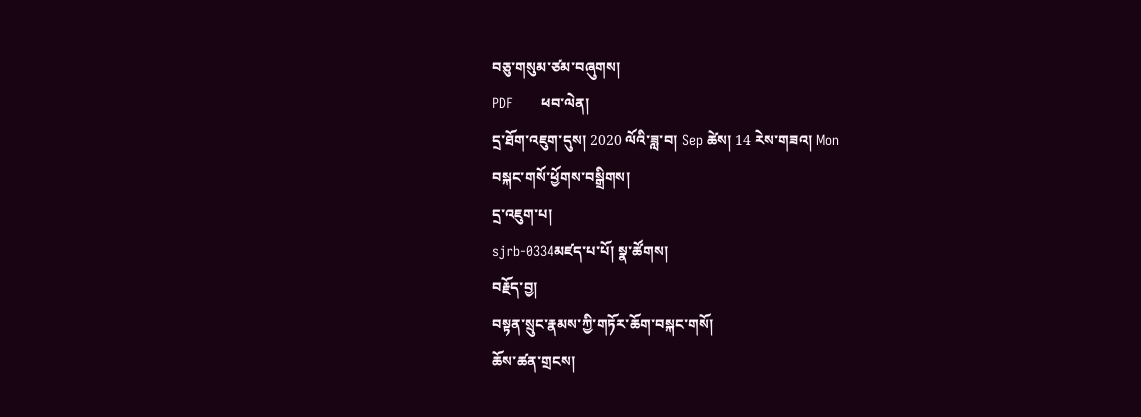བཅུ་གསུམ་ཙམ་བཞུགས།
PDF       ཕབ་ལེན།
དྲ་ཐོག་འཇུག་དུས། 2020 ལོའི་ཟླ་བ། Sep ཚེས། 14 རེས་གཟའ། Mon
བསྐང་གསོ་ཕྱོགས་བསྒྲིགས།
དྲ་འཇུག་པ།
sjrb-0334མཛད་པ་པོ། སྣ་ཚོགས།
བརྗོད་བྱ།
བསྟན་སྲུང་རྣམས་ཀྱི་གཏོར་ཆོག་བསྐང་གསོ།
ཆོས་ཚན་གྲངས།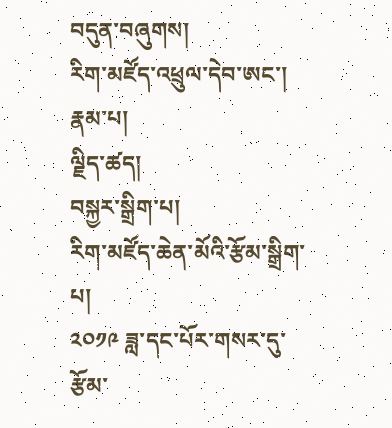བདུན་བཞུགས།
རིག་མཛོད་འཕྲུལ་དེབ་ཨང་།
རྣམ་པ།
ལྗིད་ཚད།
བསྐྱར་སྒྲིག་པ།
རིག་མཛོད་ཆེན་མོའི་རྩོམ་སྒྲིག་པ།
༢༠༡༩ ཟླ་དང་པོར་གསར་དུ་རྩོམ་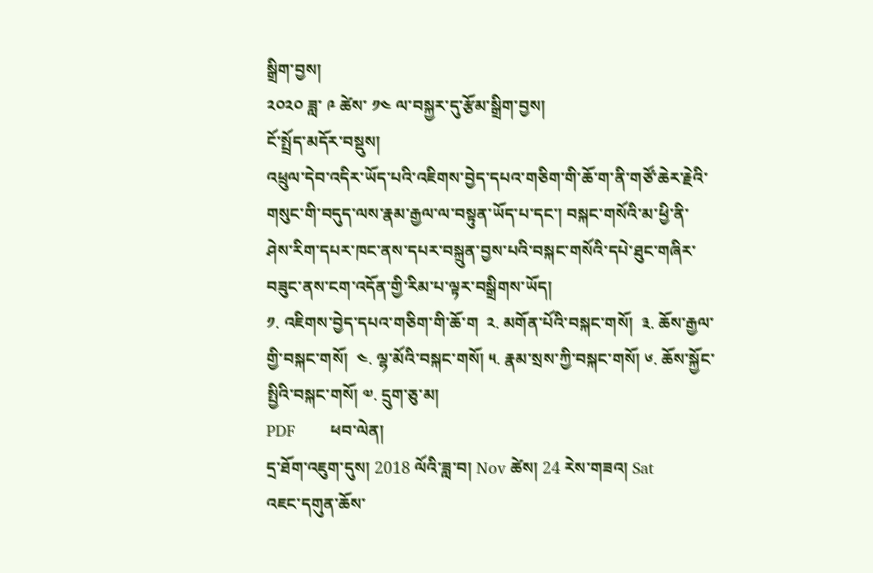སྒྲིག་བྱས།
༢༠༢༠ ཟླ་ ༩ ཚེས་ ༡༤ ལ་བསྐྱར་དུ་རྩོམ་སྒྲིག་བྱས།
ངོ་སྤྲོད་མདོར་བསྡུས།
འཕྲུལ་དེབ་འདིར་ཡོད་པའི་འཇིགས་བྱེད་དཔའ་གཅིག་གི་ཆོ་ག་ནི་གཙོ་ཆེར་རྗེའི་གསུང་གི་བདུད་ལས་རྣམ་རྒྱལ་ལ་བསྟུན་ཡོད་པ་དང་། བསྐང་གསོའི་མ་ཕྱི་ནི་ཤེས་རིག་དཔར་ཁང་ནས་དཔར་བསྐྲུན་བྱས་པའི་བསྐང་གསོའི་དཔེ་ཐུང་གཞིར་བཟུང་ནས་ངག་འདོན་གྱི་རིམ་པ་ལྟར་བསྒྲིགས་ཡོད།
༡. འཇིགས་བྱེད་དཔའ་གཅིག་གི་ཆོ་ག  ༢. མགོན་པོའི་བསྐང་གསོ།  ༣. ཆོས་རྒྱལ་གྱི་བསྐང་གསོ།  ༤. ལྷ་མོའི་བསྐང་གསོ། ༥. རྣམ་སྲས་ཀྱི་བསྐང་གསོ། ༦. ཆོས་སྐྱོང་སྤྱིའི་བསྐང་གསོ། ༧. དྲུག་ཅུ་མ།
PDF       ཕབ་ལེན།
དྲ་ཐོག་འཇུག་དུས། 2018 ལོའི་ཟླ་བ། Nov ཚེས། 24 རེས་གཟའ། Sat
འཇང་དགུན་ཆོས་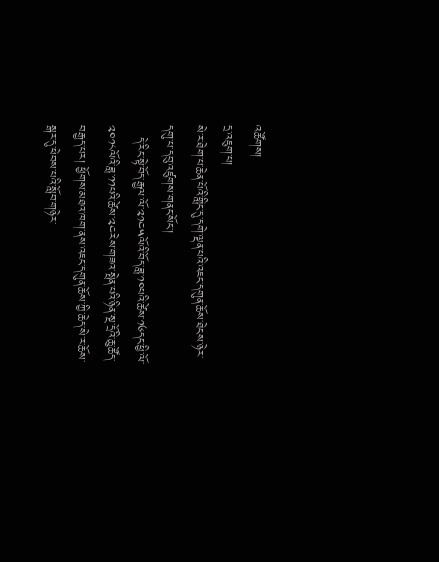འཚོགས།
དྲ་འཇུག་པ།
སེ་ར་ཐེག་པ་ཆེན་པོའི་གླིང་དུ་དགེ་ལྡན་པའི་འཇང་དགུན་ཆོས་ཐེངས་ཉེར་དགུ་པ་དབུ་འཛུགས་གནང་སོང་།
   དེ་རིང་སྟེ་བོད་རྒྱལ་ལོ་༢༡༤༥ལོའི་བོད་ཟླ་༡༠པའི་ཚེས་༡༦དང་ཕྱི་ལོ་༢༠༡༨ལོའི་ཟླ་༡༡པའི་ཚེས་༢༤རེས་གཟའ་སྤེན་པའི་ཉིན་སྔ་དྲོའི་ཆུ་ཚོད་བརྒྱད་པར། ཕྱོགས་མཐའ་ཁག་ནས་འཇང་དགུན་ཆོས་ཀྱི་ཆེད་སེ་ར་ཆོས་སྒར་དུ་ཕེབས་པའི་སློབ་གཉེར་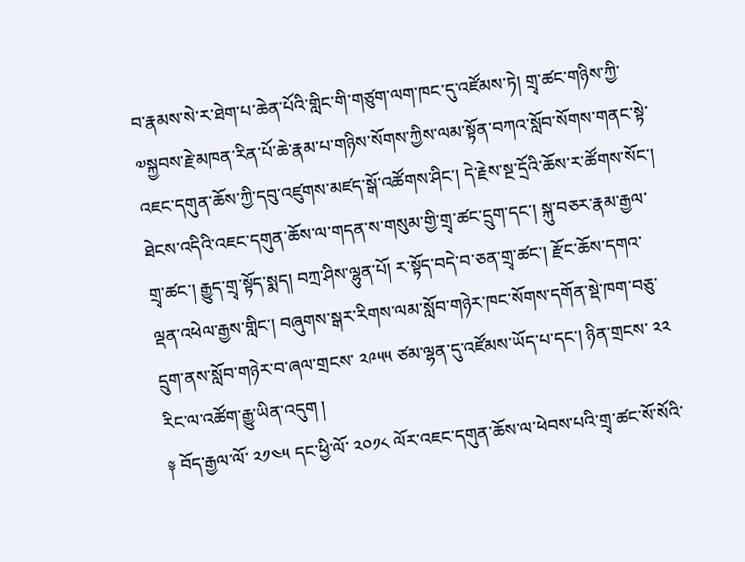བ་རྣམས་སེ་ར་ཐེག་པ་ཆེན་པོའི་གླིང་གི་གཙུག་ལག་ཁང་དུ་འཛོམས་ཏེ། གྲྭ་ཚང་གཉིས་ཀྱི་༧སྐྱབས་རྗེ་མཁན་རིན་པོ་ཆེ་རྣམ་པ་གཉིས་སོགས་ཀྱིས་ལམ་སྟོན་བཀའ་སློབ་སོགས་གནང་སྟེ་འཇང་དགུན་ཆོས་ཀྱི་དབུ་འཛུགས་མཛད་སྒོ་འཚོགས་ཤིང་། དེ་རྗེས་སྔ་དྲོའི་ཆོས་ར་ཚོགས་སོང་། ཐེངས་འདིའི་འཇང་དགུན་ཆོས་ལ་གདན་ས་གསུམ་གྱི་གྲྭ་ཚང་དྲུག་དང་། སྐུ་བཅར་རྣམ་རྒྱལ་གྲྭ་ཚང་། རྒྱུད་གྲྭ་སྟོད་སྨད། བཀྲ་ཤིས་ལྷུན་པོ། ར་སྟོད་བདེ་བ་ཅན་གྲྭ་ཚང་། རྫོང་ཆོས་དགའ་ལྡན་འཕེལ་རྒྱས་གླིང་། བཞུགས་སྒར་རིགས་ལམ་སློབ་གཉེར་ཁང་སོགས་དགོན་སྡེ་ཁག་བཅུ་དྲུག་ནས་སློབ་གཉེར་བ་ཞལ་གྲངས་ ༢༩༥༥ ཙམ་ལྷན་དུ་འཛོམས་ཡོད་པ་དང་། ཉིན་གྲངས་ ༢༢ རིང་ལ་འཚོག་རྒྱུ་ཡིན་འདུག །
༈ བོད་རྒྱལ་ལོ་ ༢༡༤༥ དང་ཕྱི་ལོ་ ༢༠༡༨ ལོར་འཇང་དགུན་ཆོས་ལ་ཕེབས་པའི་གྲྭ་ཚང་སོ་སོའི་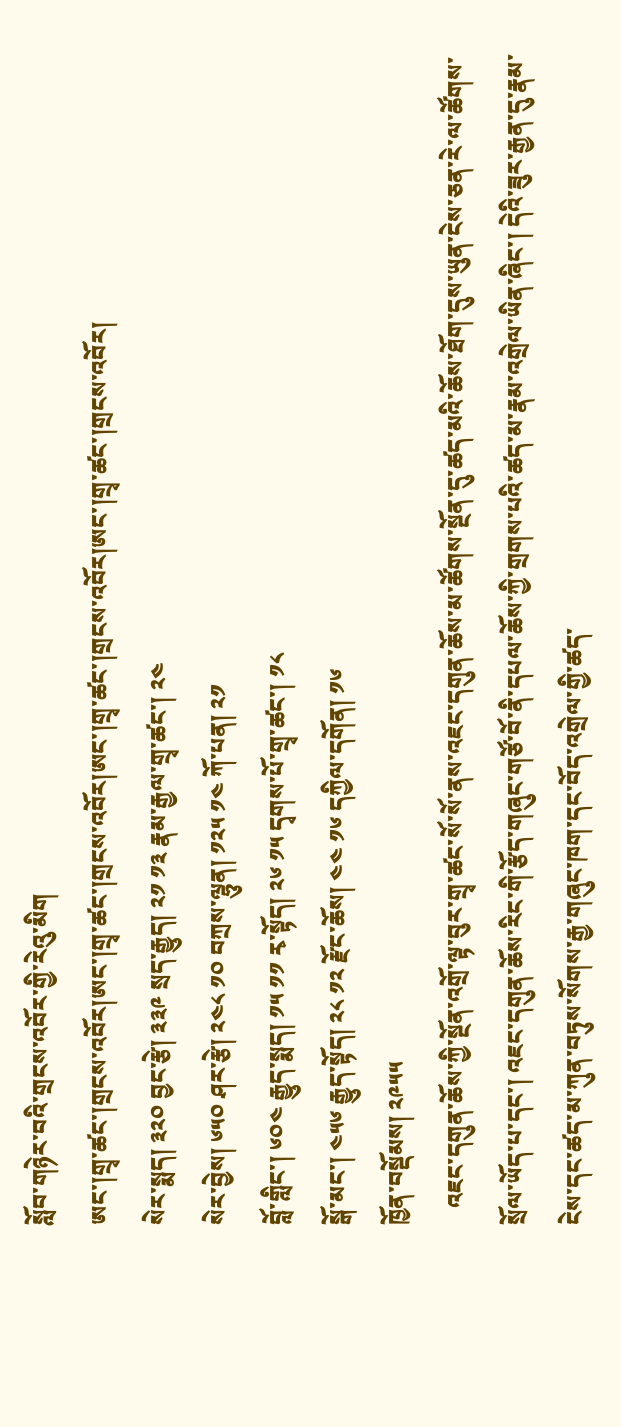སློབ་གཉེར་བའི་གྲངས་འབོར་གྱི་རེའུ་མིག
ཨང་།གྲྭ་ཚང་།གྲངས་འབོར།ཨང་།གྲྭ་ཚང་།གྲངས་འབོར།ཨང་།གྲྭ་ཚང་།གྲངས་འབོར།ཨང་།གྲྭ་ཚང་།གྲངས་འབོར།
སེར་སྨད། ༣༢༠ བྱང་རྩེ། ༣༣༩ སྲད་རྒྱུད། ༢༡ ༡༣ རྣམ་རྒྱལ་གྲྭ་ཚང་། ༢༤
སེར་བྱེས། ༦༥༠ ཤར་རྩེ། ༢༤༨ ༡༠ བཀྲས་ལྷུན། ༡༢༥ ༡༤ ཀོ་པན། ༢༡
བློ་གླིང་། ༦༠༤ རྒྱུད་སྨད། ༡༥ ༡༡ རྭ་སྟོད། ༢༦ ༡༥ དྭགས་པོ་གྲྭ་ཚང་། ༡༨
སྒོ་མང་། ༤༥༦ རྒྱུད་སྟོད། ༢༨ ༡༢ རྫོང་ཆོས། ༤༤ ༡༦ དཀྱིལ་དགོན། ༡༦
ཁྱོན་བསྡོམས། ༢༩༥༥
   འཇང་དགུན་ཆོས་ཀྱི་སྔོན་འགྲོ་ལྟ་བུར་གྲྭ་ཚང་སོ་སོ་ནས་འཇང་དགུན་ཆོས་མ་ཚོགས་སྔོན་དུ་ཚད་མའི་ཆོས་ཐོག་དུས་ཡུན་ངེས་ཅན་རེ་ལ་ཚོགས་སྲོལ་ཡོད་པ་དང་། འཇང་དགུན་ཆོས་རིང་གི་རྩོད་གཞུང་གཙོ་བོ་ནི་དཔལ་ཆོས་ཀྱི་གྲགས་པའི་ཚད་མ་རྣམ་འགྲེལ་ཡིན་ཞིང་། དེའི་ཟུར་རྒྱན་དུ་རྣམ་ངེས་དང་ཚད་མ་ཀུན་བཏུས་སོགས་རྒྱ་གཞུང་ཁག་དང་བོད་འགྲེལ་གྱི་ཚད་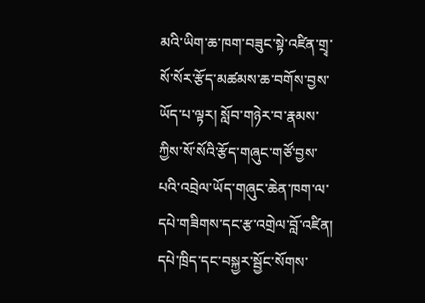མའི་ཡིག་ཆ་ཁག་བཟུང་སྟེ་འཛིན་གྲྭ་སོ་སོར་རྩོད་མཚམས་ཆ་བགོས་བྱས་ཡོད་པ་ལྟར། སློབ་གཉེར་བ་རྣམས་ཀྱིས་སོ་སོའི་རྩོད་གཞུང་གཙོ་བྱས་པའི་འབྲེལ་ཡོད་གཞུང་ཆེན་ཁག་ལ་དཔེ་གཟིགས་དང་རྩ་འགྲེལ་བློ་འཛིན། དཔེ་ཁྲིད་དང་བསྐྱར་སྦྱོང་སོགས་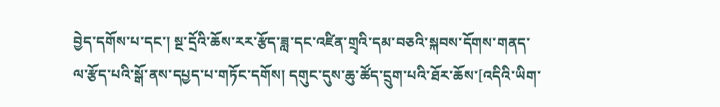བྱེད་དགོས་པ་དང་། སྔ་དྲོའི་ཆོས་རར་རྩོད་ཟླ་དང་འཛིན་གྲྭའི་དམ་བཅའི་སྐབས་དོགས་གནད་ལ་རྩོད་པའི་སྒོ་ནས་དཔྱད་པ་གཏོང་དགོས། དགུང་དུས་ཆུ་ཚོད་དྲུག་པའི་ཐོར་ཆོས་[འདིའི་ཡིག་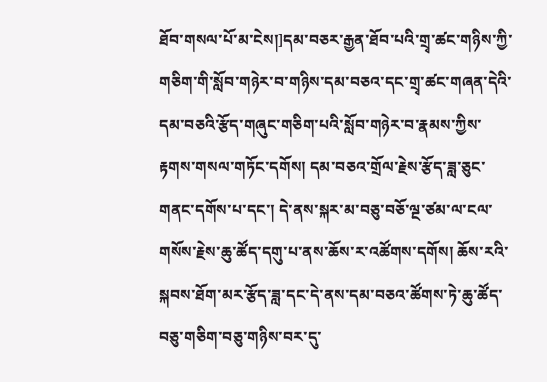ཐོབ་གསལ་པོ་མ་ངེས།]དམ་བཅར་རྒྱན་ཐོབ་པའི་གྲྭ་ཚང་གཉིས་ཀྱི་གཅིག་གི་སློབ་གཉེར་བ་གཉིས་དམ་བཅའ་དང་གྲྭ་ཚང་གཞན་དེའི་དམ་བཅའི་རྩོད་གཞུང་གཅིག་པའི་སློབ་གཉེར་བ་རྣམས་ཀྱིས་རྟགས་གསལ་གཏོང་དགོས། དམ་བཅའ་གྲོལ་རྗེས་རྩོད་ཟླ་ཅུང་གནང་དགོས་པ་དང་། དེ་ནས་སྐར་མ་བཅུ་བཅོ་ལྔ་ཙམ་ལ་ངལ་གསོས་རྗེས་ཆུ་ཚོད་དགུ་པ་ནས་ཆོས་ར་འཚོགས་དགོས། ཆོས་རའི་སྐབས་ཐོག་མར་རྩོད་ཟླ་དང་དེ་ནས་དམ་བཅའ་ཚོགས་ཏེ་ཆུ་ཚོད་བཅུ་གཅིག་བཅུ་གཉིས་བར་དུ་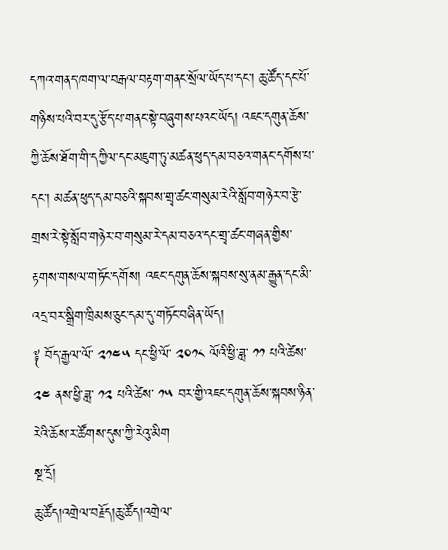དཀའ་གནད་ཁག་ལ་བརྒལ་བརྟག་གནང་སྲོལ་ཡོད་པ་དང་། ཆུ་ཚོད་དང་པོ་གཉིས་པའི་བར་དུ་རྩོད་པ་གནང་སྟེ་བཞུགས་པའང་ཡོད། འཇང་དགུན་ཆོས་ཀྱི་ཆོས་ཐོག་གི་དཀྱིལ་དང་མཇུག་ཏུ་མཚན་ཕུད་དམ་བཅའ་གནང་དགོས་པ་དང་། མཚན་ཕུད་དམ་བཅའི་སྐབས་གྲྭ་ཚང་གསུམ་རེའི་སློབ་གཉེར་བ་རྩེ་གྲས་རེ་སྟེ་སློབ་གཉེར་བ་གསུམ་རེ་དམ་བཅའ་དང་གྲྭ་ཚང་གཞན་གྱིས་རྟགས་གསལ་གཏོང་དགོས། འཇང་དགུན་ཆོས་སྐབས་སུ་ནམ་རྒྱུན་དང་མི་འདྲ་བར་སྒྲིག་ཁྲིམས་ཅུང་དམ་དུ་གཏོང་བཞིན་ཡོད།
༈ བོད་རྒྱལ་ལོ་ ༢༡༤༥ དང་ཕྱི་ལོ་ ༢༠༡༨ ལོའི་ཕྱི་ཟླ་ ༡༡ པའི་ཚེས་ ༢༤ ནས་ཕྱི་ཟླ་ ༡༢ པའི་ཚེས་ ༡༥ བར་གྱི་འཇང་དགུན་ཆོས་སྐབས་ཉིན་རེའི་ཆོས་ར་ཚོགས་དུས་ཀྱི་རེའུ་མིག
སྔ་དྲོ།
ཆུ་ཚོད།འགྲེལ་བརྗོད།ཆུ་ཚོད།འགྲེལ་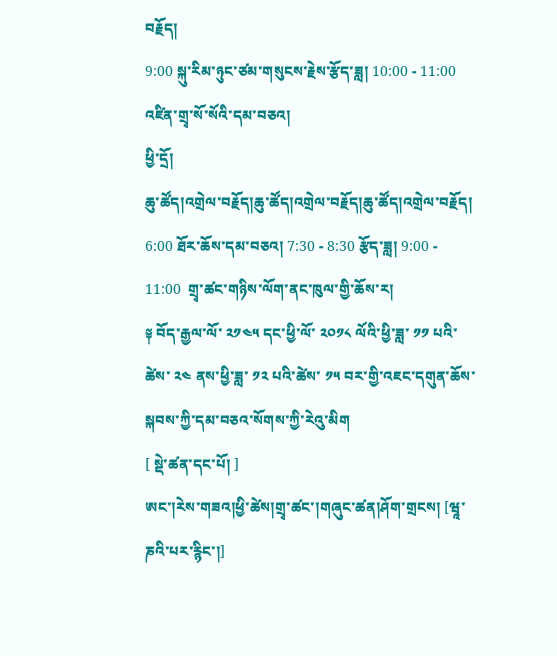བརྗོད།
9:00 སྐུ་རིམ་ཉུང་ཙམ་གསུངས་རྗེས་རྩོད་ཟླ། 10:00 - 11:00 འཛིན་གྲྭ་སོ་སོའི་དམ་བཅའ།
ཕྱི་དྲོ།
ཆུ་ཚོད།འགྲེལ་བརྗོད།ཆུ་ཚོད།འགྲེལ་བརྗོད།ཆུ་ཚོད།འགྲེལ་བརྗོད།
6:00 ཐོར་ཆོས་དམ་བཅའ། 7:30 - 8:30 རྩོད་ཟླ། 9:00 - 11:00  གྲྭ་ཚང་གཉིས་ལོག་ནང་ཁུལ་གྱི་ཆོས་ར།
༈ བོད་རྒྱལ་ལོ་ ༢༡༤༥ དང་ཕྱི་ལོ་ ༢༠༡༨ ལོའི་ཕྱི་ཟླ་ ༡༡ པའི་ཚེས་ ༢༤ ནས་ཕྱི་ཟླ་ ༡༢ པའི་ཚེས་ ༡༥ བར་གྱི་འཇང་དགུན་ཆོས་སྐབས་ཀྱི་དམ་བཅའ་སོགས་ཀྱི་རེའུ་མིག
[ སྡེ་ཚན་དང་པོ། ]
ཨང་།རེས་གཟའ།ཕྱི་ཚེས།གྲྭ་ཚང་།གཞུང་ཚན།ཤོག་གྲངས། [ཝཱ་ཎའི་པར་རྙིང་།]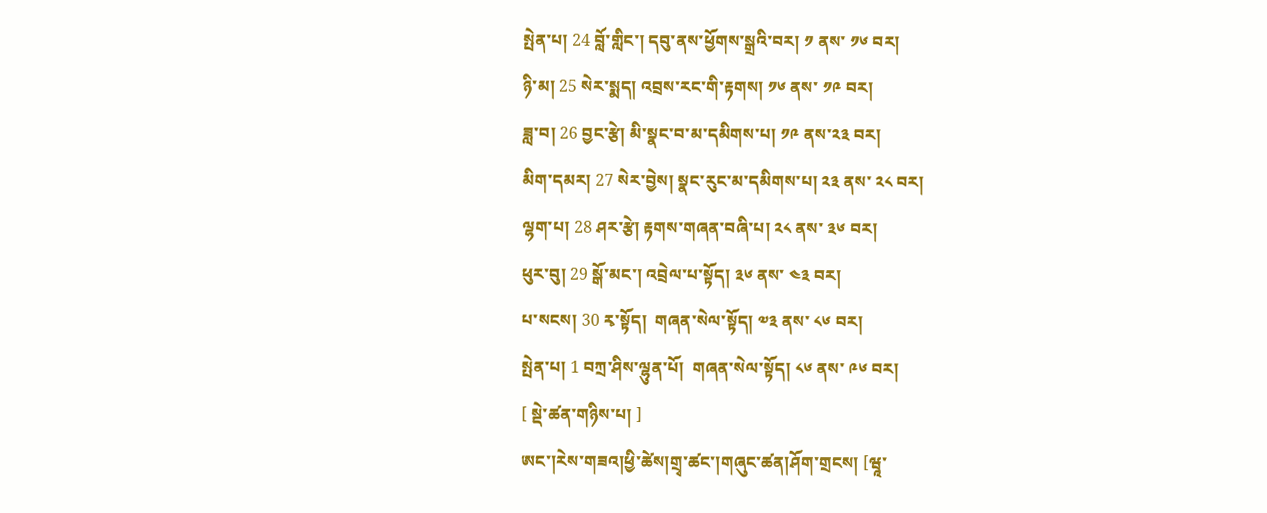སྤེན་པ། 24 བློ་གླིང་། དབུ་ནས་ཕྱོགས་སྒྲའི་བར། ༡ ནས་ ༡༦ བར།
ཉི་མ། 25 སེར་སྨད། འབྲས་རང་གི་རྟགས། ༡༦ ནས་ ༡༩ བར།
ཟླ་བ། 26 བྱང་རྩེ། མི་སྣང་བ་མ་དམིགས་པ། ༡༩ ནས་༢༣ བར།
མིག་དམར། 27 སེར་བྱེས། སྣང་རུང་མ་དམིགས་པ། ༢༣ ནས་ ༢༨ བར།
ལྷག་པ། 28 ཤར་རྩེ། རྟགས་གཞན་བཞི་པ། ༢༨ ནས་ ༣༦ བར།
ཕུར་བུ། 29 སྒོ་མང་། འབྲེལ་པ་སྟོད། ༣༦ ནས་ ༤༣ བར།
པ་སངས། 30 རྭ་སྟོད།  གཞན་སེལ་སྟོད། ༧༣ ནས་ ༨༦ བར།
སྤེན་པ། 1 བཀྲ་ཤིས་ལྷུན་པོ།  གཞན་སེལ་སྟོད། ༨༦ ནས་ ༩༦ བར།
[ སྡེ་ཚན་གཉིས་པ། ]
ཨང་།རེས་གཟའ།ཕྱི་ཚེས།གྲྭ་ཚང་།གཞུང་ཚན།ཤོག་གྲངས། [ཝཱ་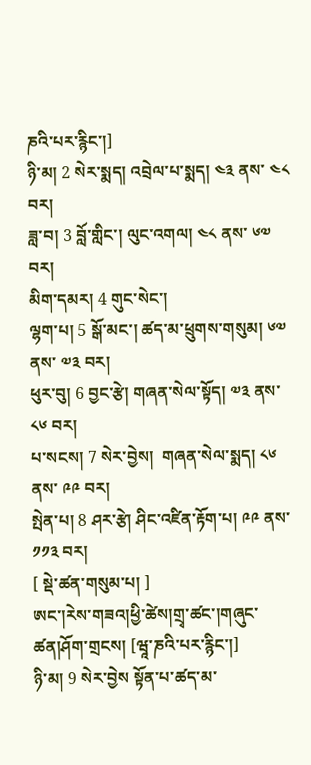ཎའི་པར་རྙིང་།]
ཉི་མ། 2 སེར་སྨད། འབྲེལ་པ་སྨད། ༤༣ ནས་ ༤༨ བར།
ཟླ་བ། 3 བློ་གླིང་། ལུང་འགལ། ༤༨ ནས་ ༦༧ བར།
མིག་དམར། 4 གུང་སེང་།
ལྷག་པ། 5 སྒོ་མང་། ཚད་མ་ཕྲུགས་གསུམ། ༦༧ ནས་ ༧༣ བར།
ཕུར་བུ། 6 བྱང་རྩེ། གཞན་སེལ་སྟོད། ༧༣ ནས་ ༨༦ བར།
པ་སངས། 7 སེར་བྱེས།  གཞན་སེལ་སྨད། ༨༦ ནས་ ༩༩ བར།
སྤེན་པ། 8 ཤར་རྩེ། ཤིང་འཛིན་རྟོག་པ། ༩༩ ནས་ ༡༡༣ བར།
[ སྡེ་ཚན་གསུམ་པ། ]
ཨང་།རེས་གཟའ།ཕྱི་ཚེས།གྲྭ་ཚང་།གཞུང་ཚན།ཤོག་གྲངས། [ཝཱ་ཎའི་པར་རྙིང་།]
ཉི་མ། 9 སེར་བྱེས སྟོན་པ་ཚད་མ་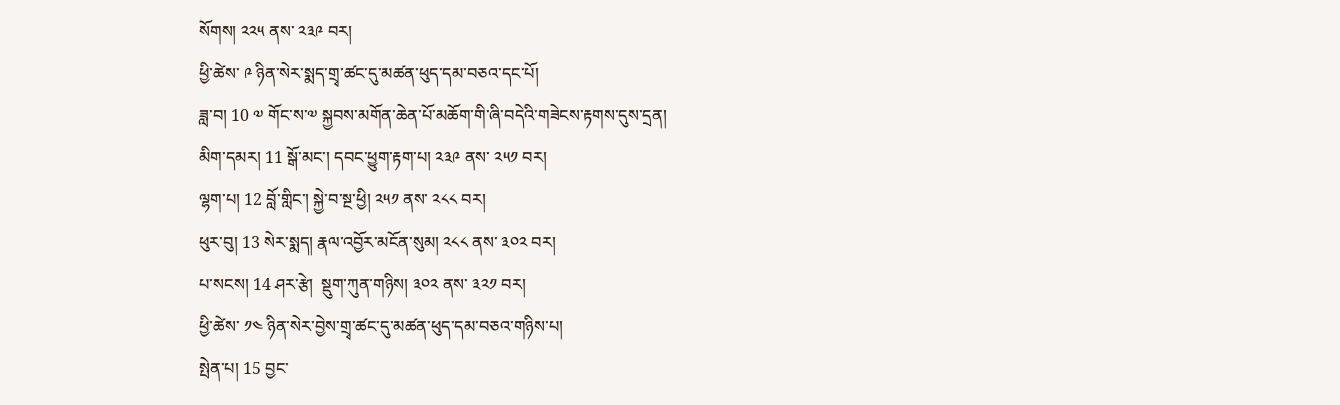སོགས། ༢༢༥ ནས་ ༢༣༩ བར།
ཕྱི་ཚེས་ ༩ ཉིན་སེར་སྨད་གྲྭ་ཚང་དུ་མཚན་ཕུད་དམ་བཅའ་དང་པོ།
ཟླ་བ། 10 ༧ གོང་ས་༧ སྐྱབས་མགོན་ཆེན་པོ་མཆོག་གི་ཞི་བདེའི་གཟེངས་རྟགས་དུས་དྲན།
མིག་དམར། 11 སྒོ་མང་། དབང་ཕྱུག་རྟག་པ། ༢༣༩ ནས་ ༢༥༡ བར།
ལྷག་པ། 12 བློ་གླིང་། སྐྱེ་བ་སྔ་ཕྱི། ༢༥༡ ནས་ ༢༨༨ བར།
ཕུར་བུ། 13 སེར་སྨད། རྣལ་འབྱོར་མངོན་སུམ། ༢༨༨ ནས་ ༣༠༢ བར།
པ་སངས། 14 ཤར་རྩེ།  སྡུག་ཀུན་གཉིས། ༣༠༢ ནས་ ༣༢༡ བར།
ཕྱི་ཚེས་ ༡༤ ཉིན་སེར་བྱེས་གྲྭ་ཚང་དུ་མཚན་ཕུད་དམ་བཅའ་གཉིས་པ།
སྤེན་པ། 15 བྱང་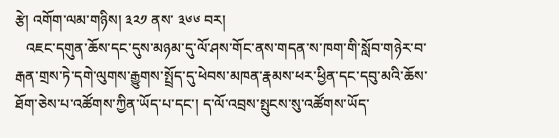རྩེ། འགོག་ལམ་གཉིས། ༣༢༡ ནས་ ༣༦༦ བར།
   འཇང་དགུན་ཆོས་དང་དུས་མཉམ་དུ་ལོ་ཤས་གོང་ནས་གདན་ས་ཁག་གི་སློབ་གཉེར་བ་རྒན་གྲས་ཏེ་དགེ་ལུགས་རྒྱུགས་སྤྲོད་དུ་ཕེབས་མཁན་རྣམས་ཕར་ཕྱིན་དང་དབུ་མའི་ཆོས་ཐོག་ཅེས་པ་འཚོགས་ཀྱིན་ཡོད་པ་དང་། ད་ལོ་འབྲས་སྤུངས་སུ་འཚོགས་ཡོད་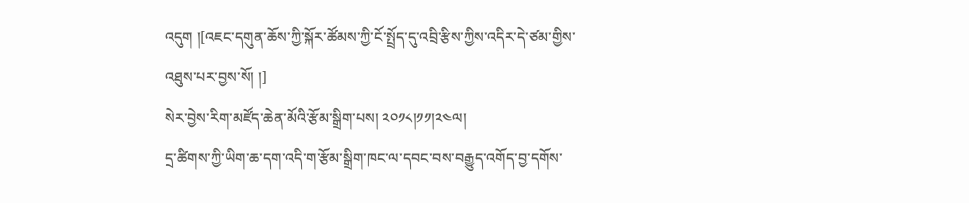འདུག །[འཇང་དགུན་ཆོས་ཀྱི་སྐོར་ཚོམས་ཀྱི་ངོ་སྤྲོད་དུ་འབྲི་རྩིས་ཀྱིས་འདིར་དེ་ཙམ་གྱིས་འཐུས་པར་བྱས་སོ། །]
སེར་བྱེས་རིག་མཛོད་ཆེན་མོའི་རྩོམ་སྒྲིག་པས། ༢༠༡༨།༡༡།༢༤ལ།
དྲ་ཚིགས་ཀྱི་ཡིག་ཆ་དག་འདི་ག་རྩོམ་སྒྲིག་ཁང་ལ་དབང་བས་བརྒྱུད་འགོད་བྱ་དགོས་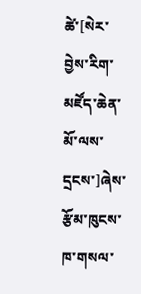ཚེ་[སེར་བྱེས་རིག་མཛོད་ཆེན་མོ་ལས་དྲངས་]ཞེས་རྩོམ་ཁུངས་ཁ་གསལ་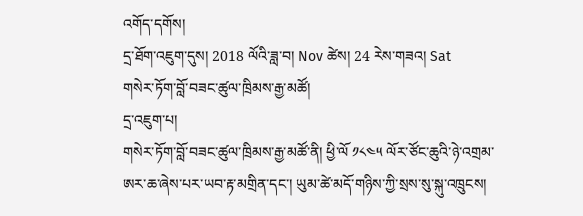འགོད་དགོས།
དྲ་ཐོག་འཇུག་དུས། 2018 ལོའི་ཟླ་བ། Nov ཚེས། 24 རེས་གཟའ། Sat
གསེར་ཏོག་བློ་བཟང་ཚུལ་ཁྲིམས་རྒྱ་མཚོ།
དྲ་འཇུག་པ།
གསེར་ཏོག་བློ་བཟང་ཚུལ་ཁྲིམས་རྒྱ་མཚོ་ནི། ཕྱི་ལོ ༡༨༤༥ ལོར་ཙོང་ཆུའི་ཉེ་འགྲམ་ཨར་ཆ་ཞེས་པར་ཡབ་རྟ་མགྲིན་དང་། ཡུམ་ཚེ་མདོ་གཉིས་ཀྱི་སྲས་སུ་སྐུ་འཁྲུངས།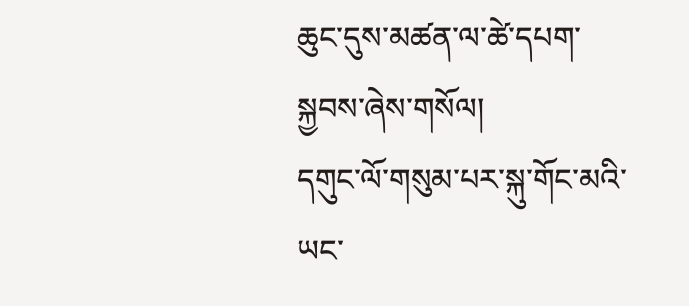ཆུང་དུས་མཚན་ལ་ཚེ་དཔག་སྐྱབས་ཞེས་གསོལ།
དགུང་ལོ་གསུམ་པར་སྐུ་གོང་མའི་ཡང་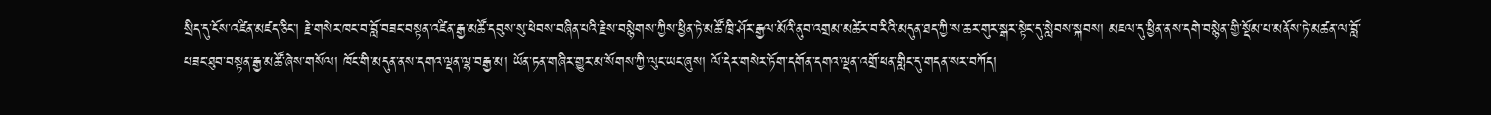སྲིད་དུ་ངོས་འཛིན་མཛད་ཅིང་། རྗེ་གསེར་ཁང་བ་བློ་བཟང་བསྟན་འཛིན་རྒྱ་མཚོ་དབུས་སུ་ཕེབས་བཞིན་པའི་རྗེས་བསྙེགས་ཀྱིས་ཕྱིན་ཏེ་མཚོ་ཁྲི་ཤོར་རྒྱལ་མོའི་ནུབ་འགྲམ་མཚེར་བ་རིའི་མདུན་ཐད་ཀྱི་ས་ཆར་གུར་སྒར་སྟེང་དུ་སླེབས་སྐབས། མཇལ་དུ་ཕྱིན་ནས་དགེ་བསྙེན་གྱི་སྡོམ་པ་མནོས་ཏེ་མཚན་ལ་བློ་པཟང་ཐུབ་བསྟན་རྒྱ་མཚོ་ཞེས་གསོལ། ཁོང་གི་མདུན་ནས་དགའ་ལྡན་ལྷ་བརྒྱ་མ། ཡོན་ཏན་གཞིར་གྱུར་མ་སོགས་ཀྱི་ལུང་ཡང་ཞུས། ལོ་དེར་གསེར་ཏོག་དགོན་དགའ་ལྡན་འགྲོ་ཕན་གླིང་དུ་གདན་སར་བཀོད།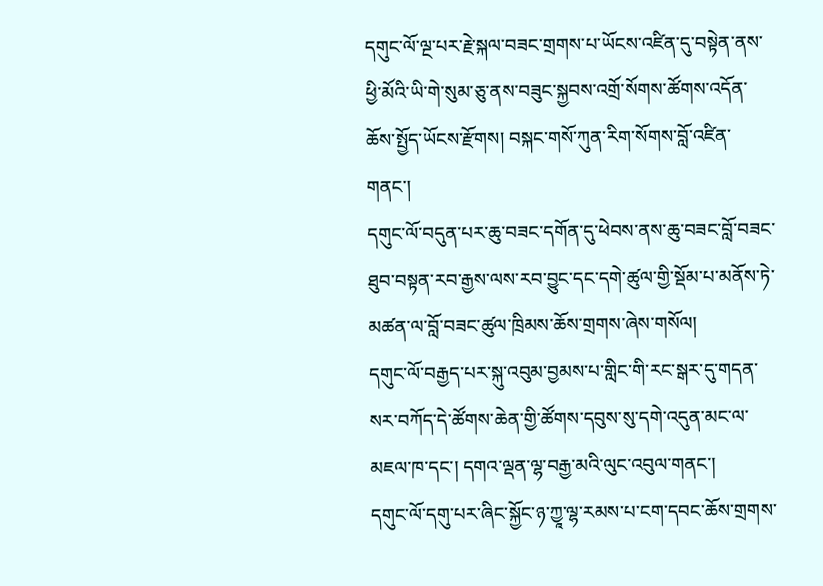དགུང་ལོ་ལྔ་པར་རྗེ་སྐལ་བཟང་གྲགས་པ་ཡོངས་འཛིན་དུ་བསྟེན་ནས་ཕྱི་མོའི་ཡི་གེ་སུམ་ཅུ་ནས་བཟུང་སྐྱབས་འགྲོ་སོགས་ཚོགས་འདོན་ཆོས་སྤྱོད་ཡོངས་རྫོགས། བསྐང་གསོ་ཀུན་རིག་སོགས་བློ་འཛིན་གནང་།
དགུང་ལོ་བདུན་པར་ཆུ་བཟང་དགོན་དུ་ཕེབས་ནས་ཆུ་བཟང་བློ་བཟང་ཐུབ་བསྟན་རབ་རྒྱས་ལས་རབ་བྱུང་དང་དགེ་ཚུལ་གྱི་སྡོམ་པ་མནོས་ཏེ་མཚན་ལ་བློ་བཟང་ཚུལ་ཁྲིམས་ཆོས་གྲགས་ཞེས་གསོལ།
དགུང་ལོ་བརྒྱད་པར་སྐུ་འབུམ་བྱམས་པ་གླིང་གི་རང་སྒར་དུ་གདན་སར་བཀོད་དེ་ཚོགས་ཆེན་གྱི་ཚོགས་དབུས་སུ་དགེ་འདུན་མང་ལ་མཇལ་ཁ་དང་། དགའ་ལྡན་ལྷ་བརྒྱ་མའི་ལུང་འབུལ་གནང་།
དགུང་ལོ་དགུ་པར་ཞིང་སྐྱོང་ཉ་ཀྱཱ་ལྷ་རམས་པ་ངག་དབང་ཆོས་གྲགས་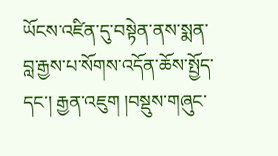ཡོངས་འཛིན་དུ་བསྟེན་ནས་སྨན་བླ་རྒྱས་པ་སོགས་འདོན་ཆོས་སྤྱོད་དང་། རྒྱན་འཇུག །བསྡུས་གཞུང་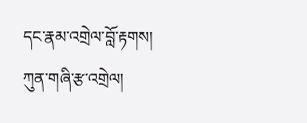དང་རྣམ་འགྲེལ་བློ་རྟགས། ཀུན་གཞི་རྩ་འགྲེལ།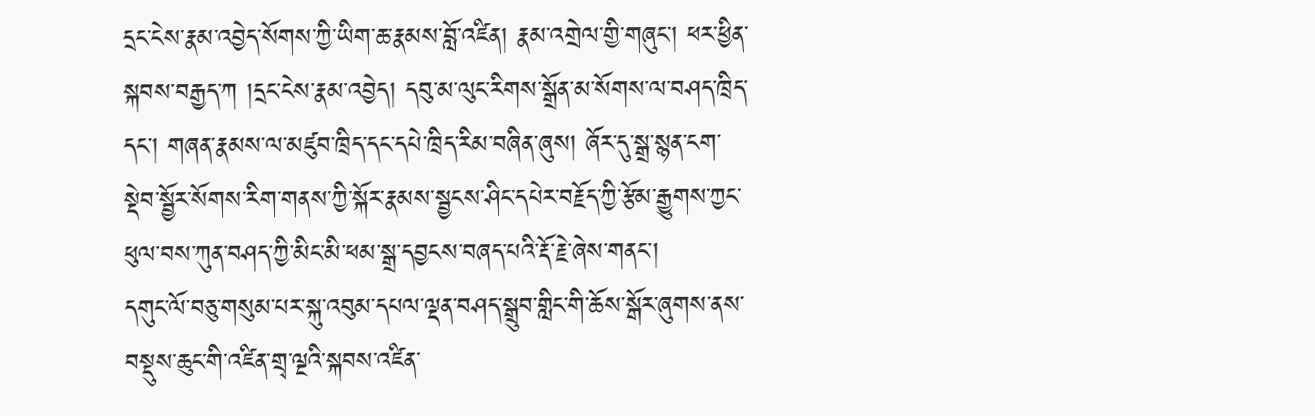དྲང་ངེས་རྣམ་འབྱེད་སོགས་ཀྱི་ཡིག་ཆ་རྣམས་བློ་འཛིན། རྣམ་འགྲེལ་གྱི་གཞུང་། ཕར་ཕྱིན་སྐབས་བརྒྱད་ཀ །དྲང་ངེས་རྣམ་འབྱེད། དབུ་མ་ལུང་རིགས་སྒྲོན་མ་སོགས་ལ་བཤད་ཁྲིད་དང་། གཞན་རྣམས་ལ་མཛུབ་ཁྲིད་དང་དཔེ་ཁྲིད་རིམ་བཞིན་ཞུས། ཞོར་དུ་སྒྲ་སྙན་ངག་སྡེབ་སྦྱོར་སོགས་རིག་གནས་ཀྱི་སྐོར་རྣམས་སྦྱངས་ཤིང་དཔེར་བརྗོད་ཀྱི་རྩོམ་རྒྱུགས་ཀྱང་ཕུལ་བས་ཀུན་བཤད་ཀྱི་མིང་མི་ཕམ་སྒྲ་དབྱངས་བཞད་པའི་རྡོ་རྗེ་ཞེས་གནང་།
དགུང་ལོ་བཅུ་གསུམ་པར་སྐུ་འབུམ་དཔལ་ལྡན་བཤད་སྒྲུབ་གླིང་གི་ཆོས་སྒོར་ཞུགས་ནས་བསྡུས་ཆུང་གི་འཛིན་གྲྭ་ལྔའི་སྐབས་འཛིན་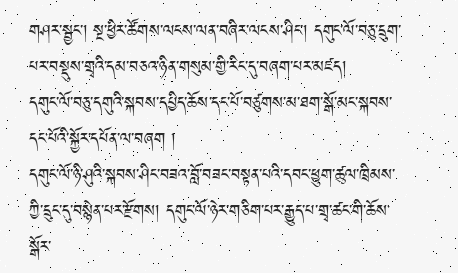གཤར་སྦྱང་། སྔ་ཕྱིར་ཚོགས་ལངས་ལན་བཞིར་ལངས་ཤིང་། དགུང་ལོ་བཅུ་དྲུག་པར་བསྡུས་གྲྭའི་དམ་བཅའ་ཉིན་གསུམ་གྱི་རིང་དུ་བཞག་པར་མཛད།
དགུང་ལོ་བཅུ་དགུའི་སྐབས་དཔྱིད་ཆོས་དང་པོ་བཙུགས་མ་ཐག་སྒོ་མང་སྐབས་དང་པོའི་སྐྱོར་དཔོན་ལ་བཞག །
དགུང་ལོ་ཉི་ཤུའི་སྐབས་ཤིང་བཟའ་བློ་བཟང་བསྟན་པའི་དབང་ཕྱུག་ཚུལ་ཁྲིམས་ཀྱི་དྲུང་དུ་བསྙེན་པར་རྫོགས། དགུང་ལོ་ཉེར་གཅིག་པར་རྒྱུད་པ་གྲྭ་ཚང་གི་ཆོས་སྒོར་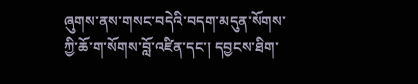ཞུགས་ནས་གསང་བདེའི་བདག་མདུན་སོགས་ཀྱི་ཆོ་ག་སོགས་བློ་འཛིན་དང་། དབྱངས་ཐིག་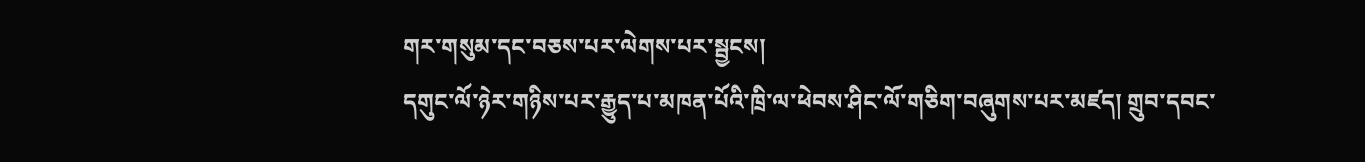གར་གསུམ་དང་བཅས་པར་ལེགས་པར་སྦྱངས།
དགུང་ལོ་ཉེར་གཉིས་པར་རྒྱུད་པ་མཁན་པོའི་ཁྲི་ལ་ཕེབས་ཤིང་ལོ་གཅིག་བཞུགས་པར་མཛད། གྲུབ་དབང་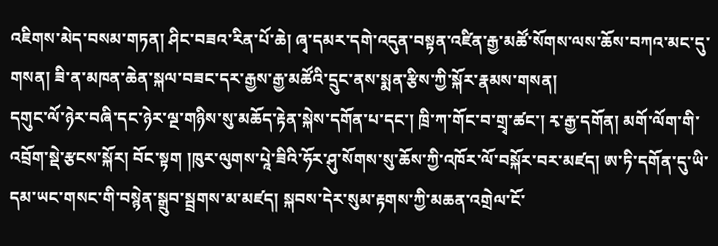འཇིགས་མེད་བསམ་གཏན། ཤིང་བཟའ་རིན་པོ་ཆེ། ཞྭ་དམར་དགེ་འདུན་བསྟན་འཛིན་རྒྱ་མཚོ་སོགས་ལས་ཆོས་བཀའ་མང་དུ་གསན། ཟི་ན་མཁན་ཆེན་སྐལ་བཟང་དར་རྒྱས་རྒྱ་མཚོའི་དྲུང་ནས་སྨན་རྩིས་ཀྱི་སྐོར་རྣམས་གསན།
དགུང་ལོ་ཉེར་བཞི་དང་ཉེར་ལྔ་གཉིས་སུ་མཆོད་རྟེན་སྐེས་དགོན་པ་དང་། ཁྲི་ཀ་གོང་བ་གྲྭ་ཚང་། རྭ་རྒྱ་དགོན། མགོ་ལོག་གི་འབྲོག་སྡེ་རྩངས་སྐོར། བོང་སྟག །ཁུར་ལུགས་པཱེ་ཟིའི་ཧོར་ཤུ་སོགས་སུ་ཆོས་ཀྱི་འཁོར་ལོ་བསྐོར་བར་མཛད། ཨ་ཏི་དགོན་དུ་ཡི་དམ་ཡང་གསང་གི་བསྙེན་སྒྲུབ་སྦྲགས་མ་མཛད། སྐབས་དེར་སུམ་རྟགས་ཀྱི་མཆན་འགྲེལ་ངོ་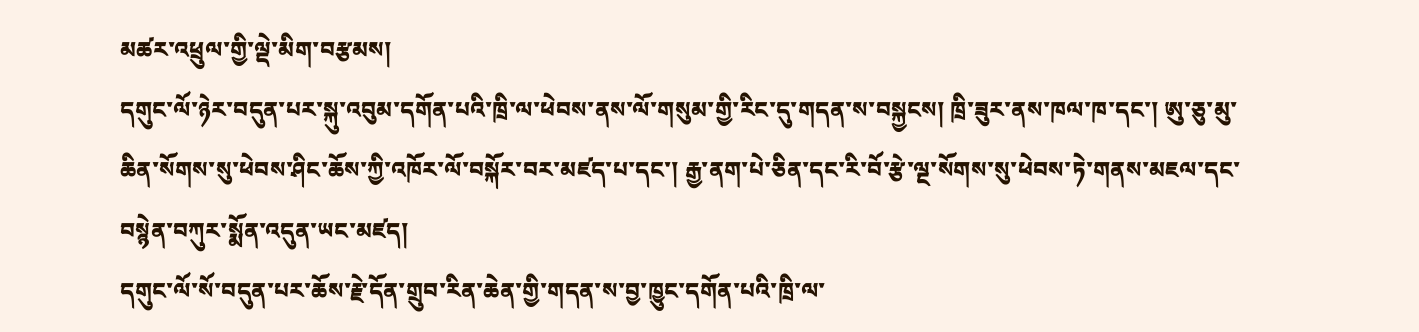མཚར་འཕྲུལ་གྱི་ལྡེ་མིག་བརྩམས།
དགུང་ལོ་ཉེར་བདུན་པར་སྐུ་འབུམ་དགོན་པའི་ཁྲི་ལ་ཕེབས་ནས་ལོ་གསུམ་གྱི་རིང་དུ་གདན་ས་བསྐྱངས། ཁྲི་ཟུར་ནས་ཁལ་ཁ་དང་། ཨུ་ཅུ་མུ་ཆིན་སོགས་སུ་ཕེབས་ཤིང་ཆོས་ཀྱི་འཁོར་ལོ་བསྐོར་བར་མཛད་པ་དང་། རྒྱ་ནག་པེ་ཅིན་དང་རི་བོ་རྩེ་ལྔ་སོགས་སུ་ཕེབས་ཏེ་གནས་མཇལ་དང་བསྙེན་བཀུར་སྨོན་འདུན་ཡང་མཛད།
དགུང་ལོ་སོ་བདུན་པར་ཆོས་རྗེ་དོན་གྲུབ་རིན་ཆེན་གྱི་གདན་ས་བྱ་ཁྱུང་དགོན་པའི་ཁྲི་ལ་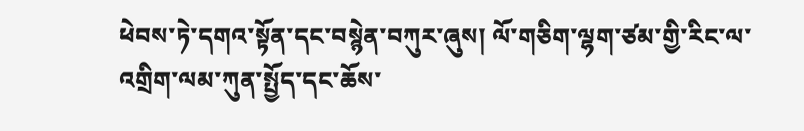ཕེབས་ཏེ་དགའ་སྟོན་དང་བསྙེན་བཀུར་ཞུས། ལོ་གཅིག་ལྷག་ཙམ་གྱི་རིང་ལ་འགྲིག་ལམ་ཀུན་སྤྱོད་དང་ཆོས་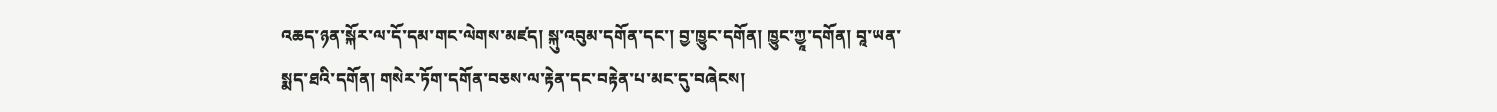འཆད་ཉན་སྐོར་ལ་དོ་དམ་གང་ལེགས་མཛད། སྐུ་འབུམ་དགོན་དང་། བྱ་ཁྱུང་དགོན། ཁྱུང་ཀྱཱ་དགོན། བཱ་ཡན་སྨད་ཐའི་དགོན། གསེར་ཏོག་དགོན་བཅས་ལ་རྟེན་དང་བརྟེན་པ་མང་དུ་བཞེངས།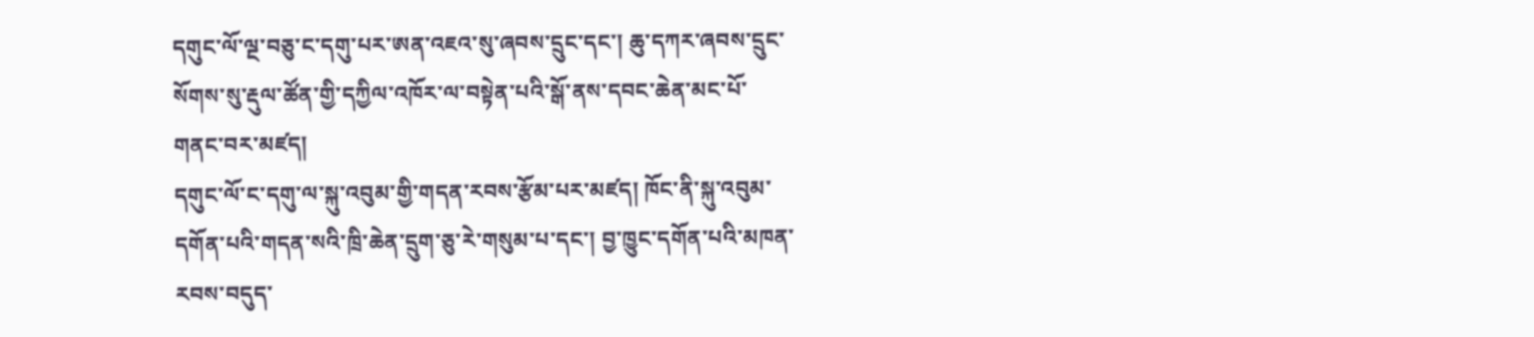དགུང་ལོ་ལྔ་བཅུ་ང་དགུ་པར་ཨན་འཇའ་སུ་ཞབས་དྲུང་དང་། ཆུ་དཀར་ཞབས་དྲུང་སོགས་སུ་རྡུལ་ཚོན་གྱི་དཀྱིལ་འཁོར་ལ་བསྟེན་པའི་སྒོ་ནས་དབང་ཆེན་མང་པོ་གནང་བར་མཛད།
དགུང་ལོ་ང་དགུ་ལ་སྐུ་འབུམ་གྱི་གདན་རབས་རྩོམ་པར་མཛད། ཁོང་ནི་སྐུ་འབུམ་དགོན་པའི་གདན་སའི་ཁྲི་ཆེན་དྲུག་ཅུ་རེ་གསུམ་པ་དང་། བྱ་ཁྱུང་དགོན་པའི་མཁན་རབས་བདུད་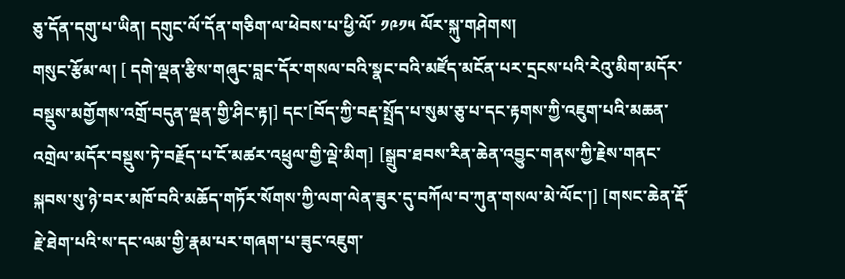ཅུ་དོན་དགུ་པ་ཡིན། དགུང་ལོ་དོན་གཅིག་ལ་ཕེབས་པ་ཕྱི་ལོ་ ༡༩༡༥ ལོར་སྐུ་གཤེགས།
གསུང་རྩོམ་ལ། [ དགེ་ལྡན་རྩིས་གཞུང་བླང་དོར་གསལ་བའི་སྣང་བའི་མཛོད་མངོན་པར་དྲངས་པའི་རེའུ་མིག་མདོར་བསྡུས་མགྱོགས་འགྲོ་བདུན་ལྡན་གྱི་ཤིང་རྟ།] དང་[བོད་ཀྱི་བརྡ་སྤྲོད་པ་སུམ་ཅུ་པ་དང་རྟགས་ཀྱི་འཇུག་པའི་མཆན་འགྲེལ་མདོར་བསྡུས་ཏེ་བརྗོད་པ་ངོ་མཚར་འཕྲུལ་གྱི་ལྡེ་མིག] [སྒྲུབ་ཐབས་རིན་ཆེན་འབྱུང་གནས་ཀྱི་རྗེས་གནང་སྐབས་སུ་ཉེ་བར་མཁོ་བའི་མཆོད་གཏོར་སོགས་ཀྱི་ལག་ལེན་ཟུར་དུ་བཀོལ་བ་ཀུན་གསལ་མེ་ལོང་།] [གསང་ཆེན་རྡོ་རྗེ་ཐེག་པའི་ས་དང་ལམ་གྱི་རྣམ་པར་གཞག་པ་ཟུང་འཇུག་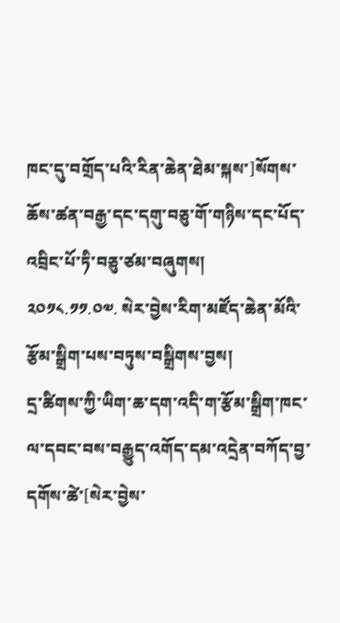ཁང་དུ་བགྲོད་པའི་རིན་ཆེན་ཐེམ་སྐས་]སོགས་ཆོས་ཚན་བརྒྱ་དང་དགུ་བཅུ་གོ་གཉིས་དང་པོད་འབྲིང་པོ་ཏི་བཅུ་ཙམ་བཞུགས།
༢༠༡༨.༡༡.༠༧. སེར་བྱེས་རིག་མཛོད་ཆེན་མོའི་རྩོམ་སྒྲིག་པས་བཏུས་བསྒྲིགས་བྱས།
དྲ་ཚིགས་ཀྱི་ཡིག་ཆ་དག་འདི་ག་རྩོམ་སྒྲིག་ཁང་ལ་དབང་བས་བརྒྱུད་འགོད་དམ་འདྲེན་བཀོད་བྱ་དགོས་ཚེ་[སེར་བྱེས་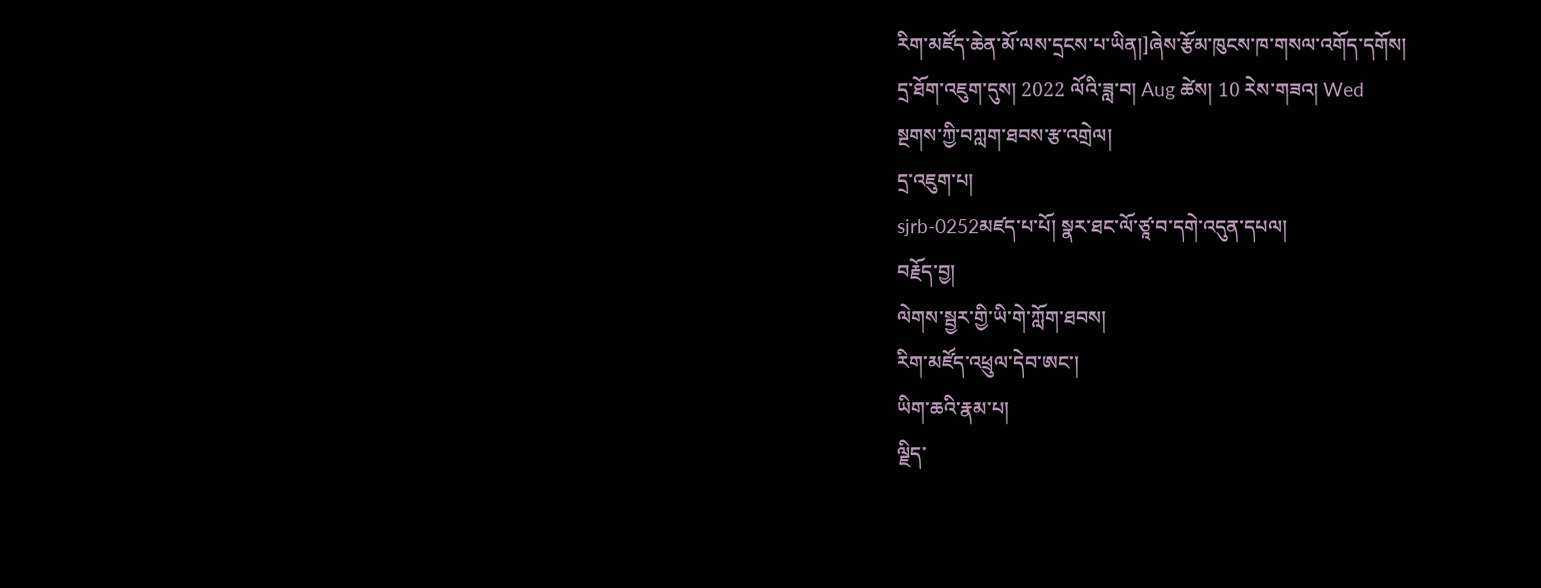རིག་མཛོད་ཆེན་མོ་ལས་དྲངས་པ་ཡིན།]ཞེས་རྩོམ་ཁུངས་ཁ་གསལ་འགོད་དགོས།
དྲ་ཐོག་འཇུག་དུས། 2022 ལོའི་ཟླ་བ། Aug ཚེས། 10 རེས་གཟའ། Wed
སྔགས་ཀྱི་བཀླག་ཐབས་རྩ་འགྲེལ།
དྲ་འཇུག་པ།
sjrb-0252མཛད་པ་པོ། སྣར་ཐང་ལོ་ཙཱ་བ་དགེ་འདུན་དཔལ།
བརྗོད་བྱ།
ལེགས་སྦྱར་གྱི་ཡི་གེ་ཀློག་ཐབས།
རིག་མཛོད་འཕྲུལ་དེབ་ཨང་།
ཡིག་ཆའི་རྣམ་པ།
ལྗིད་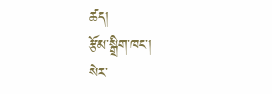ཚད།
རྩོམ་སྒྲིག་ཁང་།
སེར་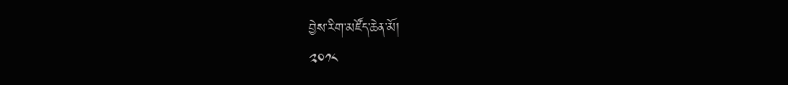བྱེས་རིག་མཛོད་ཆེན་མོ།
༢༠༡༨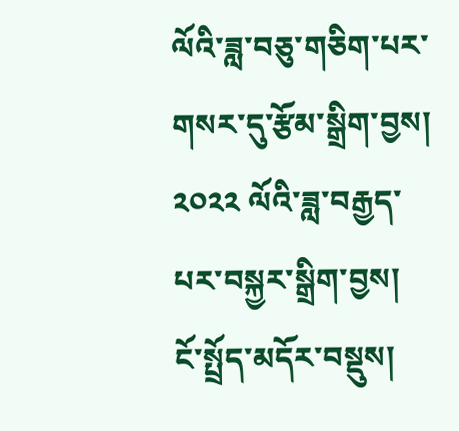ལོའི་ཟླ་བཅུ་གཅིག་པར་གསར་དུ་རྩོམ་སྒྲིག་བྱས།
༢༠༢༢ ལོའི་ཟླ་བརྒྱད་པར་བསྐྱར་སྒྲིག་བྱས།
ངོ་སྤྲོད་མདོར་བསྡུས།